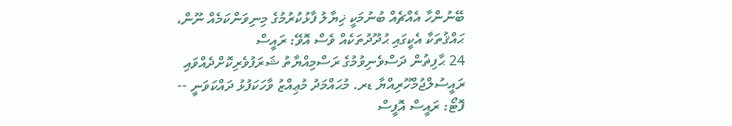ބޭނުންހާ އެއްޗެއް ބުނުމަކީ ޚިޔާލު ފާޅުކުރުމުގެ މިނިވަންކަމެއް ނޫން، ޙައްޤުތަކާ އެކީގައި ޙުދޫދުތަކެއް ވެސް އޮވޭ: ރައީސް
24 ޙާފިޡުން ދަސްވެނިވުމުގެ ރަސްމިއްޔާތު ޝަރަފުވެރިކޮށްދެއްވައި ރައީސުލްޖުމްހޫރިއްޔާ ޑރ. މުޙައްމަދު މުޢިއްޒު ވާހަކަފުޅު ދައްކަވަނީ -- ފޮޓޯ: ރައީސް އޮފީސް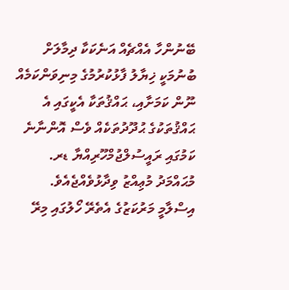ބޭނުންހާ އެއްޗެއް އަނެކަކާ ދިމާލަށް ބުނުމަކީ ޚިޔާލު ފާޅުކުރުމުގެ މިނިވަންކަމެއް ނޫން ކަމަށާއި، ޙައްޤުތަކާ އެކީގައި އެ ޙައްޤުތަކުގެ ޙުދޫދުތަކެއް ވެސް އޮންނާނެ ކަމުގައި ރައީސުލްޖުމްހޫރިއްޔާ ޑރ. މުޙައްމަދު މުޢިއްޒު ވިދާޅުވެއްޖެއެވެ.
އިސްލާމީ މަރުކަޒުގެ އެތެރޭ ހޯލުގައި މިރޭ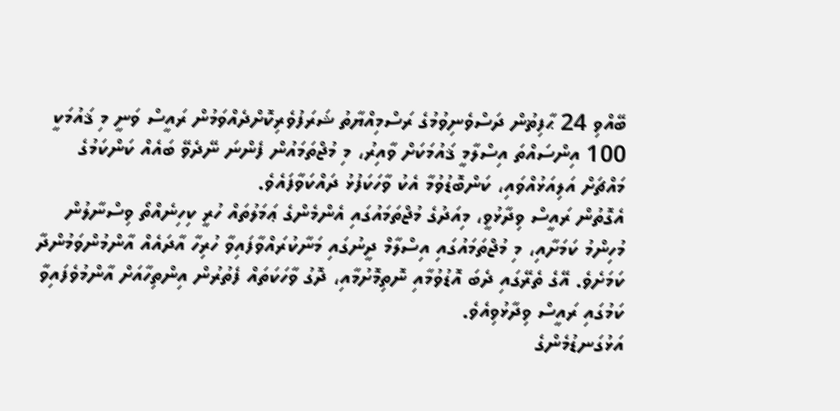ބޭއްވި 24 ޙާފިޡުން ދަސްވެނިވުމުގެ ރަސްމިއްޔާތު ޝަރަފުވެރިކޮށްދެއްވަމުން ރައީސް ވަނީ މި ޤައުމަކީ 100 އިންސައްތަ އިސްލާމީ ޤައުމަކަށް ވާއިރު، މި މުޖްތަމައުން ފެންނަ ނޭދެވޭ ބައެއް ކަންކަމުގެ މައްޗަށް އަލިއަޅުއްވައި، ކަންބޮޑުވުމާ އެކު ވާހަކަފުޅު ދައްކަވާފައެވެ.
އެގޮތުން ރައީސް ވިދާޅުވީ، މިއަދުގެ މުޖްތަމައުގައި އެންމެންގެ ޢަމަލުތައް ހުރީ ކިހިނެއްތޯ ވިސްނާލުން މުހިންމު ކަމަށާއި، މި މުޖްތަމައުގައި އިސްލާމް ދީނުގައި މަނާކުރައްވާފައިވާ ހުރިހާ އާދައެއް އާންމުންވަމުންދާ ކަމަށެވެ. އޭގެ ތެރޭގައި ދެބަ އޮޑުވުމާއި ނޮތިމޮށުމާއި، ދޮގު ވާހަކަތައް ފެތުރުން އިންތިހާއަށް އާންމުވެފައިވާ ކަމުގައި ރައީސް ވިދާޅުވިއެވެ.
އަޅުގަނޑުމެންގެ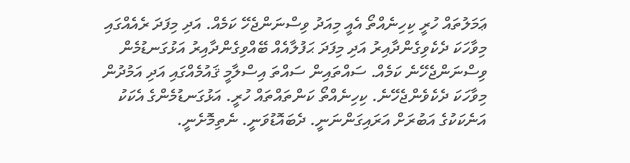ޢަމަލުތައް ހުރީ ކިހިނެއްތޯ އެއީ މިއަދު ވިސްނަންޖެހޭ ކަމެއް. އަދި މިފަދަ ރެއެއްގައި މިވާހަކަ ދެކެވިގެންދާއިރު އަދި މިފަދަ ޙަފުލާއެއް ބޭއްވިގެންދާއިރު އަޅުގަނޑުމެން ވިސްނަންޖެހޭނެ ކަމެއް. ސައްތައިން ސައްތަ އިސްލާމީ ޤައުމެއްގައި އަދި އަމުދުން މިވާހަކަ ދެކެވެންޖެހޭނެ. ކިހިނެއްތޯ ކަންތައްތައް ހުރީ. އަޅުގަނޑުމެންގެ އެކަކު އަނެކަކުގެ އަބުރަށް އަރައިގަންނަނީ. ދެބައޮޑުވަނީ. ނެތިމޮށެނީ.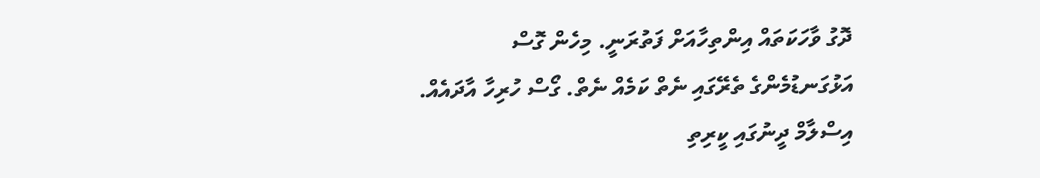ދޮގު ވާހަކަތައް އިންތިހާއަށް ފަތުރަނީ. މިހެން ގޮސް އަޅުގަނޑުމެންގެ ތެރޭގައި ނެތް ކަމެއް ނެތް. ގޯސް ހުރިހާ އާދައެއް. އިސްލާމް ދީނުގައި ކީރިތި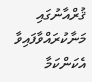ޤުރްއާނުގައި މަނާކުރައްވާފައިވާ އެކަންކަމާ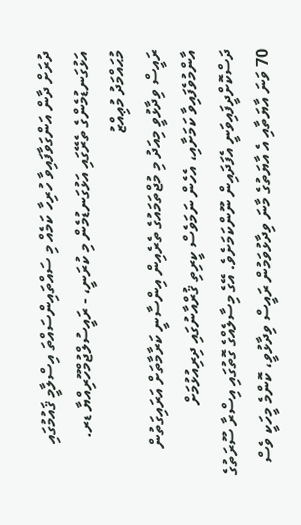ދުރަށް ދާން އަންގަވާފައިވާ ހުރިހާ ކަމެއް މި ސައްތައިންސައްތަ އިސްލާމީ ޤައުމުގައި އަޅުގަނޑުމެންގެ ތެރޭގައި އަޅުގަނޑުމެން މި ކުރަނީ، - ރައީސުލްޖުމްހޫރިއްޔާ ޑރ. މުޙައްމަދު މުޢިއްޒު
ރައީސް ވިދާޅުވީ މިއަދު މި މުޖްތަމައުގެ ތެރެއިން އިންސާނީ ކަރާމާތަށް އަރައިގަތުން އާންމުވެފައިވާ ކަމަށާއި، އެހެން ނަމަވެސް ކީރިތި ޤުރްއާނުގައި ދިރިއުޅުމަށް ދަސްކޮށްދީފައިވަނީ އެފަދައިން ނޫންކަމަށެވެ. އޭގެ މިސާލެއްގެ ގޮތުގައި އިސްރާ ސޫރަތުގެ 70 ވަނަ އާޔަތާއި އެ އާޔަތުގެ މާނަ ވިދާޅުވަމުން ރައީސް ވިދާޅުވީ، ކޮންމެ މީހަކީ ވެސް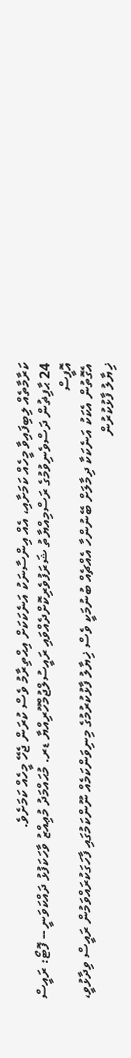ކަރާމާތެއް ލިބިފައިވާ މީހެއް ކަމަށާއި، އެއް އިންސާނަކު އަނެކަކަށް އިޙްތިރާމު ވެސް ކުރަން ޖެހޭ މީހެއް ކަމަށެވެ.
24 ޙާފިޡުން ދަސްވެނިވުމުގެ ރަސްމިއްޔާތު ޝަރަފުވެރިކޮށްދެއްވައި ރައީސުލްޖުމްހޫރިއްޔާ ޑރ. މުޙައްމަދު މުޢިއްޒު ވާހަކަފުޅު ދައްކަވަނީ -- ފޮޓޯ: ރައީސް އޮފީސް
އެގޮތުން އެކަކު އަނެކަކާ ދިމާލަށް ބޭނުންހާ އެއްޗެއް ބުނުމަކީ ވެސް ޚިޔާލު ފާޅުކުރުމުގެ މިނިވަންކަމެއް ނޫންކަމުގައި ފާހަގަކުރައްވަމުން ރައީސް ވިދާޅުވީ، ޚިޔާލު ފާޅުކުރުން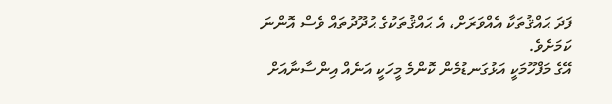ފަދަ ޙައްޤުތަކާ އެއްވަރަށް، އެ ޙައްޤުތަކުގެ ޙުދޫދުތައް ވެސް އޮންނަ ކަމަށެވެ.
އޭގެ މަފްހޫމަކީ އަޅުގަނޑުމެން ކޮންމެ މީހަކީ އަނެއް އިންސާނާއަށް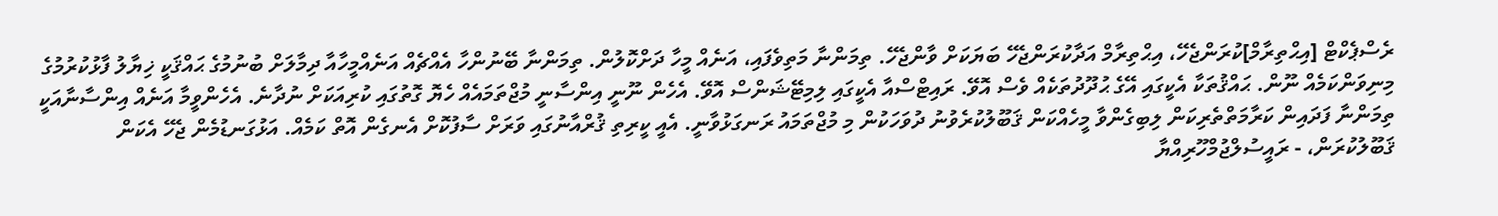ރެސްޕެކްޓް [އިޙްތިރާމް]ކުރަންޖެހޭ، އިޙްތިރާމް އަދާކުރަންޖެހޭ ބަޔަކަށް ވާންޖެހޭ. ތިމަންނާ މަތިވެފައި، އަނެއް މީހާ ދަށްކޮލުން. ތިމަންނާ ބޭނުންހާ އެއްޗެއް އަނެއްމީހާއާ ދިމާލަށް ބުނުމުގެ ޙައްޤަކީ ޚިޔާލު ފާޅުކުރުމުގެ މިނިވަންކަމެއް ނޫން. ޙައްޤުތަކާ އެކީގައި އޭގެ ޙުދޫދުތަކެއް ވެސް އޮވޭ. ރައިޓްސްއާ އެކީގައި ލިމިޓޭޝަންސް އޮވޭ. އެހެން ނޫނީ އިންސާނީ މުޖްތަމައެއް ހެޔޮ ގޮތުގައި ކުރިއަކަށް ނުދާނެ. އެހެންވީމާ އަނެއް އިންސާނާއަކީ ތިމަންނާ ފަދައިން ކަރާމަތްތެރިކަން ލިބިގެންވާ މީހެއްކަން ޤަބޫލުކުރެވުނު ދުވަހަކުން މި މުޖްތަމައު ރަނގަޅުވާނީ. އެއީ ކީރިތި ޤުރްއާނުގައި ވަރަށް ސާފުކޮށް އެނގެން އޮތް ކަމެއް. އަޅުގަނޑުމެން ޖެހޭ އެކަން ޤަބޫލުކުރަން، - ރައީސުލްޖުމްހޫރިއްޔާ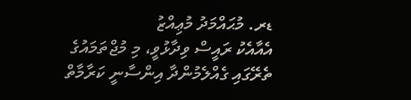ޑރ. މުޙައްމަދު މުޢިއްޒު
އެއާއެކު ރައީސް ވިދާޅުވީ، މި މުޖްތަމައުގެ ތެރޭގައި ގެއްލެމުންދާ އިންސާނީ ކަރާމާތް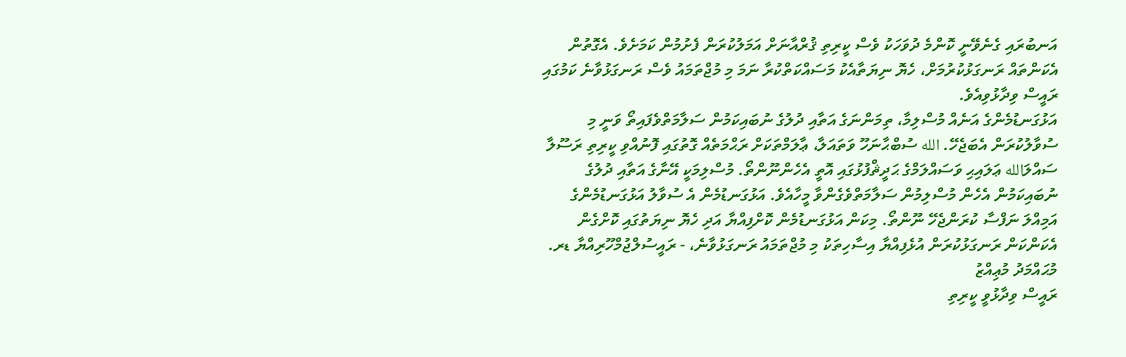އަނބުރައި ގެނެވޭނީ ކޮންމެ ދުވަހަކު ވެސް ކީރިތި ޤުރްއާނަށް އަމަލުކުރަން ފެށުމުން ކަމަށެވެ. އެގޮތުން އެކަންތައް ރަނގަޅުކުރުމަށް، ހެޔޮ ނިޔަތާއެކު މަސައްކަތްކުރާ ނަމަ މި މުޖްތަމައު ވެސް ރަނގަޅުވާނެ ކަމުގައި ރައީސް ވިދާޅުވިއެވެ.
އަޅުގަނޑުމެންގެ އަނެއް މުސްލިމާ، ތިމަންނަގެ އަތާއި ދުލުގެ ނުބައިކަމުން ސަލާމަތްވެފައިތޯ ވަނީ މި ސުވާލުކުރަން އެބަޖެހޭ. الله ސުބްޙާނަހޫ ވަތައަލާ، ޢާލަމްތަކަށް ރަޙްމަތެއް ގޮތުގައި ފޮނުއްވި ކީރިތި ރަސޫލާ ސައްލަالله ޢަލައިޙި ވަސައްލަމްގެ ޙަދީޘްފުޅުގައި އޮތީ އެހެންނޫންތޯ. މުސްލިމަކީ އޭނާގެ އަތާއި ދުލުގެ ނުބައިކަމުން އެހެން މުސްލިމުން ސަލާމަތްވެގެންވާ މީހާއެވެ. އަޅުގަނޑުމެން އެ ސުވާލު އަޅުގަނޑުމެންގެ އަމިއްލަ ނަފްސާ ކުރަންޖެހޭ ނޫންތޯ. މިކަން އަޅުގަނޑުމެން ކޮށްފިއްޔާ އަދި ހެޔޮ ނިޔަތުގައި ކޮށްގެން އެކަންކަން ރަނގަޅުކުރަން އުޅެފިއްޔާ އިސާހިތަކު މި މުޖްތަމައު ރަނގަޅުވާނެ، - ރައީސުލްޖުމްހޫރިއްޔާ ޑރ. މުޙައްމަދު މުޢިއްޒު
ރައީސް ވިދާޅުވީ ކީރިތި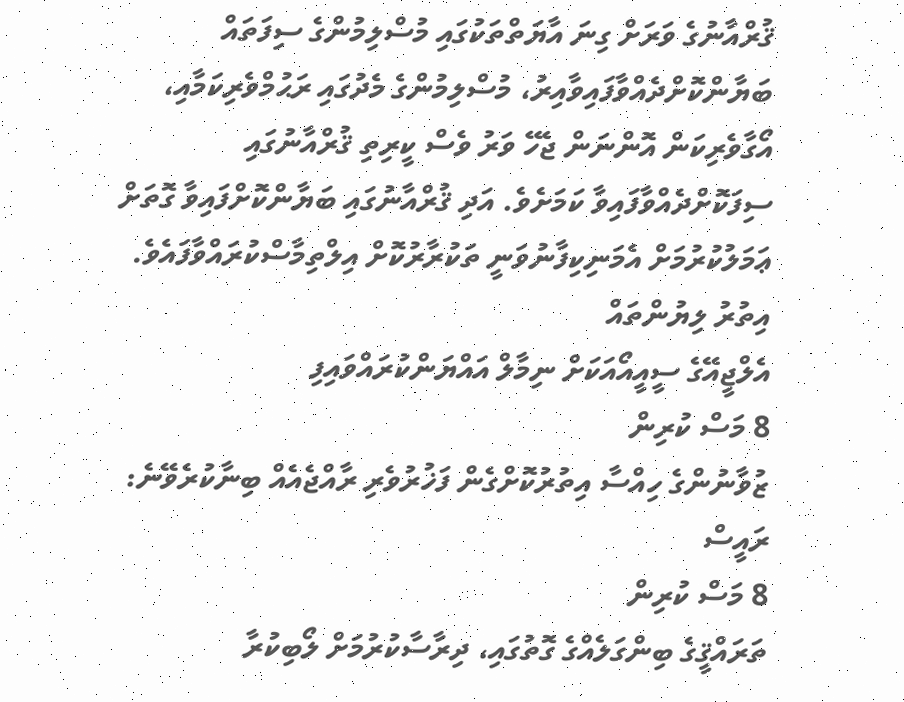ޤުރްއާނުގެ ވަރަށް ގިނަ އާޔަތްތަކުގައި މުސްލިމުންގެ ސިފަތައް ބަޔާންކޮށްދެއްވާފައިވާއިރު، މުސްލިމުންގެ މެދުގައި ރަޙުމްވެރިކަމާއި، އޯގާވެރިކަން އޮންނަން ޖެހޭ ވަރު ވެސް ކީރިތި ޤުރްއާނުގައި ސިފަކޮށްދެއްވާފައިވާ ކަމަށެވެ. އަދި ޤުރްއާނުގައި ބަޔާންކޮށްފައިވާ ގޮތަށް ޢަމަލުކުރުމަށް އެމަނިކިފާނުވަނީ ތަކުރާރުކޮށް އިލްތިމާސްކުރައްވާފައެވެ.
އިތުރު ލިޔުންތައް
އެލްޖީއޭގެ ސީއީއޯއަކަށް ނިމާލް އައްޔަންކުރައްވައިފި
8 މަސް ކުރިން
ޒުވާނުންގެ ހިއްސާ އިތުރުކޮށްގެން ފަޚުރުވެރި ރާއްޖެއެއް ބިނާކުރެވޭނެ: ރައީސް
8 މަސް ކުރިން
ތަރައްޤީގެ ބިންގަލެއްގެ ގޮތުގައި، ދިރާސާކުރުމަށް ލޯބިކުރާ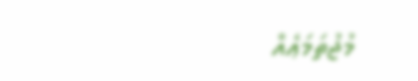މުޖުތަމަޢެއް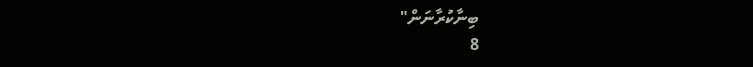ބިނާކުރާނަން"
8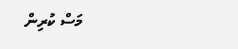މަސް ކުރިން